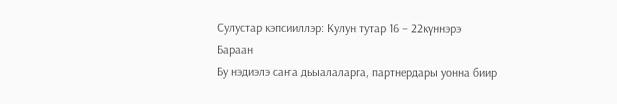Сулустар кэпсииллэр: Кулун тутар 16 – 22күннэрэ
Бараан
Бу нэдиэлэ саҥа дьыалаларга, партнердары уонна биир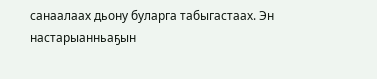санаалаах дьону буларга табыгастаах. Эн настарыанньаҕын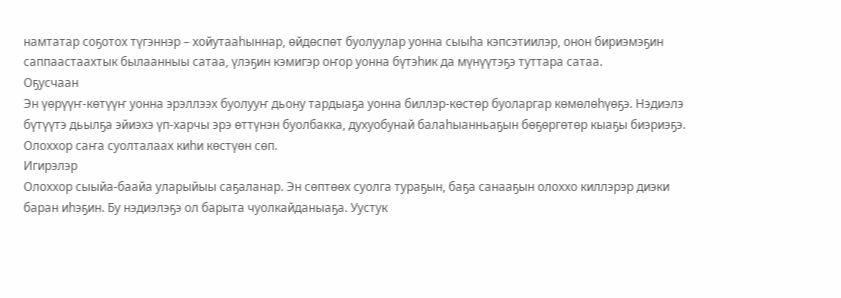намтатар соҕотох түгэннэр – хойутааһыннар, өйдөспөт буолуулар уонна сыыһа кэпсэтиилэр, онон бириэмэҕин саппаастаахтык былаанныы сатаа, үлэҕин кэмигэр оҥор уонна бүтэһик да мүнүүтэҕэ туттара сатаа.
Оҕусчаан
Эн үөрүүҥ-көтүүҥ уонна эрэллээх буолууҥ дьону тардыаҕа уонна биллэр-көстөр буоларгар көмөлөһүөҕэ. Нэдиэлэ бүтүүтэ дьылҕа эйиэхэ үп-харчы эрэ өттүнэн буолбакка, духуобунай балаһыанньаҕын бөҕөргөтөр кыаҕы биэриэҕэ. Олоххор саҥа суолталаах киһи көстүөн сөп.
Игирэлэр
Олоххор сыыйа-баайа уларыйыы саҕаланар. Эн сөптөөх суолга тураҕын, баҕа санааҕын олоххо киллэрэр диэки баран иһэҕин. Бу нэдиэлэҕэ ол барыта чуолкайданыаҕа. Уустук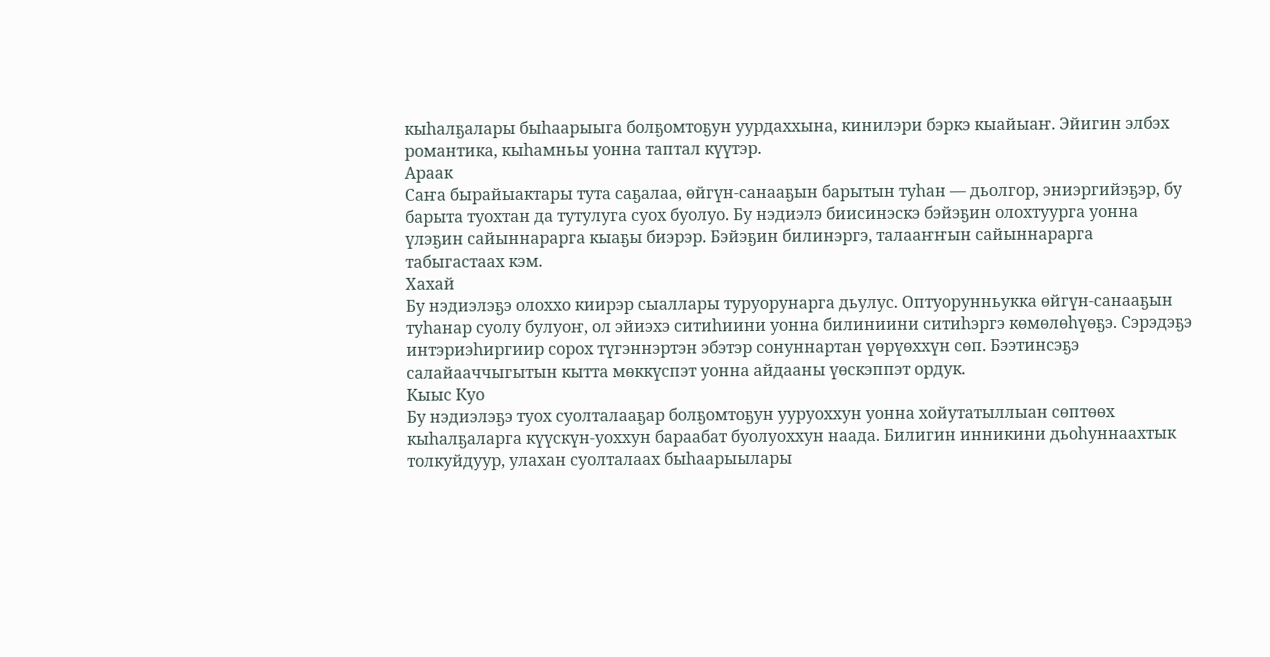кыһалҕалары быһаарыыга болҕомтоҕун уурдаххына, кинилэри бэркэ кыайыаҥ. Эйигин элбэх романтика, кыһамньы уонна таптал күүтэр.
Араак
Саҥа бырайыактары тута саҕалаа, өйгүн-санааҕын барытын туһан — дьолгор, эниэргийэҕэр, бу барыта туохтан да тутулуга суох буолуо. Бу нэдиэлэ биисинэскэ бэйэҕин олохтуурга уонна үлэҕин сайыннарарга кыаҕы биэрэр. Бэйэҕин билинэргэ, талааҥҥын сайыннарарга табыгастаах кэм.
Хахай
Бу нэдиэлэҕэ олоххо киирэр сыаллары туруорунарга дьулус. Оптуорунньукка өйгүн-санааҕын туһанар суолу булуоҥ, ол эйиэхэ ситиһиини уонна билиниини ситиһэргэ көмөлөһүөҕэ. Сэрэдэҕэ интэриэһиргиир сорох түгэннэртэн эбэтэр сонуннартан үөрүөххүн сөп. Бээтинсэҕэ салайааччыгытын кытта мөккүспэт уонна айдааны үөскэппэт ордук.
Кыыс Куо
Бу нэдиэлэҕэ туох суолталааҕар болҕомтоҕун ууруоххун уонна хойутатыллыан сөптөөх кыһалҕаларга күүскүн-уоххун бараабат буолуоххун наада. Билигин инникини дьоһуннаахтык толкуйдуур, улахан суолталаах быһаарыылары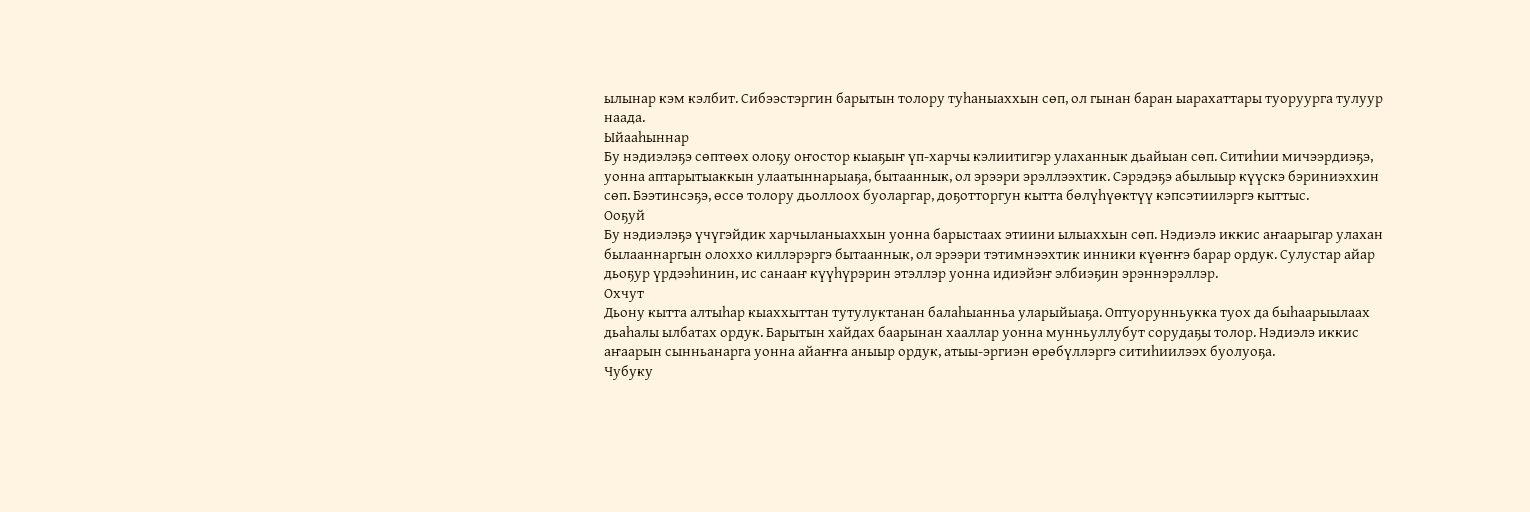ылынар кэм кэлбит. Сибээстэргин барытын толору туһаныаххын сөп, ол гынан баран ыарахаттары туоруурга тулуур наада.
Ыйааһыннар
Бу нэдиэлэҕэ сөптөөх олоҕу оҥостор кыаҕыҥ үп-харчы кэлиитигэр улаханнык дьайыан сөп. Ситиһии мичээрдиэҕэ, уонна аптарытыаккын улаатыннарыаҕа, бытааннык, ол эрээри эрэллээхтик. Сэрэдэҕэ абылыыр күүскэ бэриниэххин сөп. Бээтинсэҕэ, өссө толору дьоллоох буоларгар, доҕотторгун кытта бөлүһүөктүү кэпсэтиилэргэ кыттыс.
Ооҕуй
Бу нэдиэлэҕэ үчүгэйдик харчыланыаххын уонна барыстаах этиини ылыаххын сөп. Нэдиэлэ иккис аҥаарыгар улахан былааннаргын олоххо киллэрэргэ бытааннык, ол эрээри тэтимнээхтик инники күөҥҥэ барар ордук. Сулустар айар дьоҕур үрдээһинин, ис санааҥ күүһүрэрин этэллэр уонна идиэйэҥ элбиэҕин эрэннэрэллэр.
Охчут
Дьону кытта алтыһар кыаххыттан тутулуктанан балаһыанньа уларыйыаҕа. Оптуорунньукка туох да быһаарыылаах дьаһалы ылбатах ордук. Барытын хайдах баарынан хааллар уонна мунньуллубут сорудаҕы толор. Нэдиэлэ иккис аҥаарын сынньанарга уонна айаҥҥа аныыр ордук, атыы-эргиэн өрөбүллэргэ ситиһиилээх буолуоҕа.
Чубуку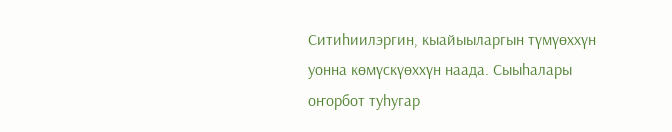Ситиһиилэргин, кыайыыларгын түмүөххүн уонна көмүскүөххүн наада. Сыыһалары оҥорбот туһугар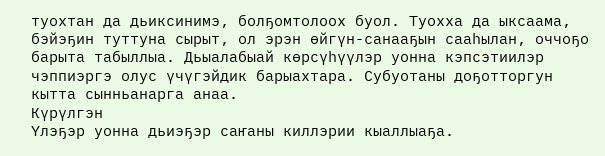туохтан да дьиксинимэ, болҕомтолоох буол. Туохха да ыксаама, бэйэҕин туттуна сырыт, ол эрэн өйгүн-санааҕын сааһылан, оччоҕо барыта табыллыа. Дьыалабыай көрсүһүүлэр уонна кэпсэтиилэр чэппиэргэ олус үчүгэйдик барыахтара. Субуотаны доҕотторгун кытта сынньанарга анаа.
Күрүлгэн
Үлэҕэр уонна дьиэҕэр саҥаны киллэрии кыаллыаҕа.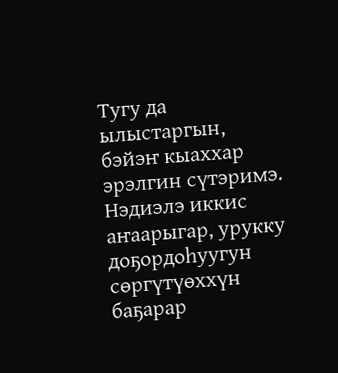Тугу да ылыстаргын, бэйэҥ кыаххар эрэлгин сүтэримэ. Нэдиэлэ иккис аҥаарыгар, урукку доҕордоһуугун сөргүтүөххүн баҕарар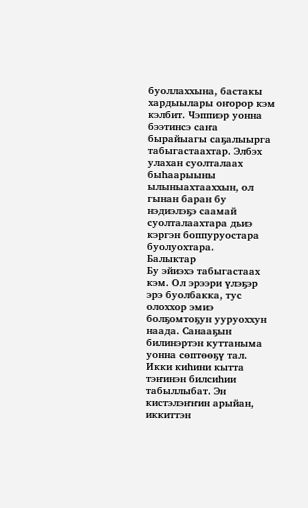буоллаххына, бастакы хардыылары оҥорор кэм кэлбит. Чэппиэр уонна бээтинсэ саҥа бырайыагы саҕалыырга табыгастаахтар. Элбэх улахан суолталаах быһаарыыны ылыныахтааххын, ол гынан баран бу нэдиэлэҕэ саамай суолталаахтара дьиэ кэргэн боппуруостара буолуохтара.
Балыктар
Бу эйиэхэ табыгастаах кэм. Ол эрээри үлэҕэр эрэ буолбакка, тус олоххор эмиэ болҕомтоҕун ууруоххун наада. Санааҕын билинэртэн куттаныма уонна сөптөөҕү тал. Икки киһини кытта тэҥинэн билсиһии табыллыбат. Эн кистэлэҥҥин арыйан, иккиттэн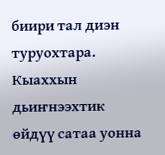биири тал диэн туруохтара. Кыаххын дьиҥнээхтик өйдүү сатаа уонна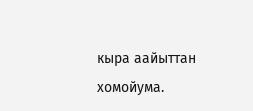кыра аайыттан хомойума.